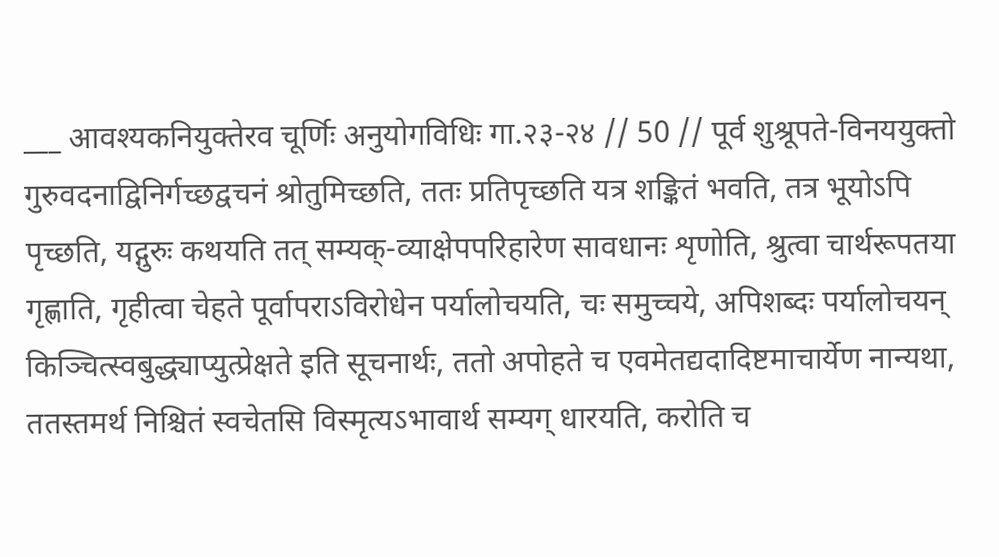___ आवश्यकनियुक्तेरव चूर्णिः अनुयोगविधिः गा.२३-२४ // 50 // पूर्व शुश्रूपते-विनययुक्तो गुरुवदनाद्विनिर्गच्छद्वचनं श्रोतुमिच्छति, ततः प्रतिपृच्छति यत्र शङ्कितं भवति, तत्र भूयोऽपि पृच्छति, यद्गुरुः कथयति तत् सम्यक्-व्याक्षेपपरिहारेण सावधानः शृणोति, श्रुत्वा चार्थरूपतया गृह्णाति, गृहीत्वा चेहते पूर्वापराऽविरोधेन पर्यालोचयति, चः समुच्चये, अपिशब्दः पर्यालोचयन् किञ्चित्स्वबुद्ध्याप्युत्प्रेक्षते इति सूचनार्थः, ततो अपोहते च एवमेतद्यदादिष्टमाचार्येण नान्यथा, ततस्तमर्थ निश्चितं स्वचेतसि विस्मृत्यऽभावार्थ सम्यग् धारयति, करोति च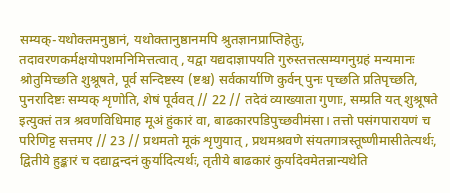सम्यक्-यथोक्तमनुष्ठानं, यथोक्तानुष्ठानमपि श्रुतज्ञानप्राप्तिहेतुः, तदावरणकर्मक्षयोपशमनिमित्तत्वात् , यद्वा यद्यदाज्ञापयति गुरुस्तत्तत्सम्यगनुग्रहं मन्यमानः श्रोतुमिच्छति शुश्रूषते, पूर्व सन्दिष्टस्य (ष्टश्च) सर्वकार्याणि कुर्वन् पुनः पृच्छति प्रतिपृच्छति, पुनरादिष्टः सम्यक् शृणोति, शेषं पूर्ववत् // 22 // तदेवं व्याख्याता गुणाः, सम्प्रति यत् शुश्रूषते इत्युक्तं तत्र श्रवणविधिमाह मूअं हुंकारं वा, बाढकारपडिपुच्छवीमंसा। तत्तो पसंगपारायणं च परिणिट्ट सत्तमए // 23 // प्रथमतो मूकं शृणुयात् , प्रथमश्रवणे संयतगात्रस्तूष्णीमासीतेत्यर्थः, द्वितीये हुङ्कारं च दद्याद्वन्दनं कुर्यादित्यर्थः, तृतीये बाढकारं कुर्यादेवमेतन्नान्यथेति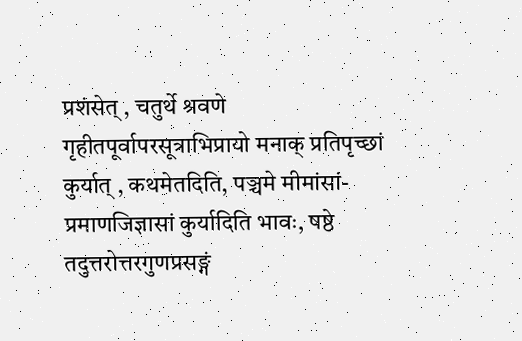प्रशंसेत् , चतुर्थे श्रवणे गृहीतपूर्वापरसूत्राभिप्रायो मनाक् प्रतिपृच्छां कुर्यात् , कथमेतदिति, पञ्चमे मीमांसां-प्रमाणजिज्ञासां कुर्यादिति भावः, षष्ठे तदुत्तरोत्तरगुणप्रसङ्गं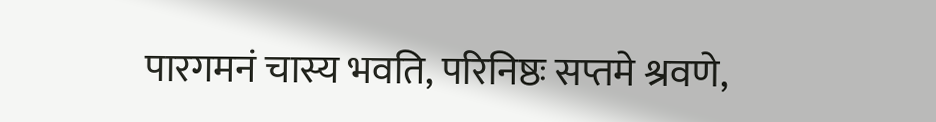पारगमनं चास्य भवति, परिनिष्ठः सप्तमे श्रवणे,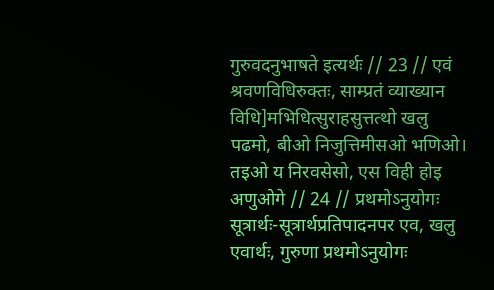गुरुवदनुभाषते इत्यर्थः // 23 // एवं श्रवणविधिरुक्तः, साम्प्रतं व्याख्यान विधि]मभिधित्सुराहसुत्तत्थो खलु पढमो, बीओ निजुत्तिमीसओ भणिओ। तइओ य निरवसेसो, एस विही होइ अणुओगे // 24 // प्रथमोऽनुयोगः सूत्रार्थः-सूत्रार्थप्रतिपादनपर एव, खलु एवार्थः, गुरुणा प्रथमोऽनुयोगः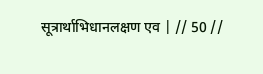सूत्रार्थाभिधानलक्षण एव | // 50 //